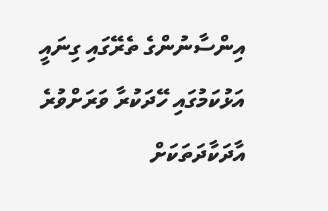އިންސާނުންގެ ތެރޭގައި ގިނައީ އަޅުކަމުގައި ހޭދަކުރާ ވަރަށްވުރެ އާދަކާދަތަކަށް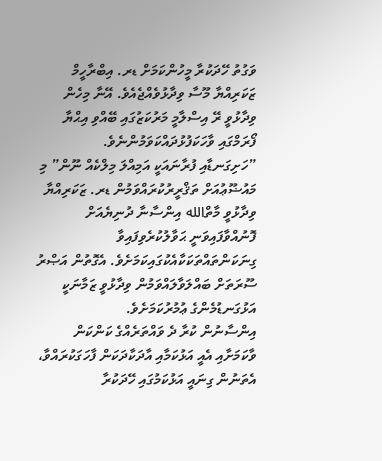ވަގުތު ހޭދަކުރާ މީހުންކަމަށް ޑރ. އިބްރާހީމް ޒަކަރިއްޔާ މޫސާ ވިދާޅުވެއްޖެއެވެ. އޭނާ މިހެން ވިދާޅުވީ ރޭ އިސްލާމީ މަރުކަޒުގައި ބޭއްވި އިޙްޔާ ފޯރަމްގައި ވާހަކަފުޅުދައްކަވަމުންނެވެ.
”ހަށިގަނޑާއި ފުރާނައަކީ އަމިއްލަ މިލްކެއް ނޫން” މި މައުޟޫޢުއަށް ތަޤްރީރުކުރައްވަމުން ޑރ. ޒަކަރިއްޔާ ވިދާޅުވީ މާތްالله އިންސާނާ ދުނިޔެއަށް ފޮނުއްވާފައިވަނީ ޙަވާލުކުރެވިފައިވާ ގިނަކަންތައްތަކަކާއެކުގައިކަމަށެވެ. އެގޮތުން އަޞްރު ސޫރަތަށް ބައްލަވާލައްވަމުން ވިދާޅުވީ ޒަމާނަކީ އަޅުގަނޑުމެންގެ ޢުމުރުކަމަށެވެ.
އިންސާނުން ކުރާ ދެ ވައްތަރެއްގެ ކަންކަން ވާކަމަށާއި އެއީ އަޅުކަމާއި އާދަކާދަކަން ފާހަގަކުރައްވާ، އެތަނުން ގިނައީ އަޅުކަމުގައި ހޭދަކުރާ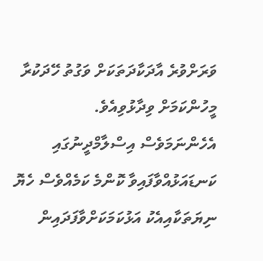ވަރަށްވުރެ އާދަކާދަތަކަށް ވަގުތު ހޭދަކުރާ މީހުންކަމަށް ވިދާޅުވިއެވެ.
އެހެންނަމަވެސް އިސްލާމްދީނުގައި ކަނޑައަޅުއްވާފައިވާ ކޮންމެ ކަމެއްވެސް ހެޔޮ ނިޔަތަކާއިއެކު އަޅުކަމަކަށްވާފަދައިން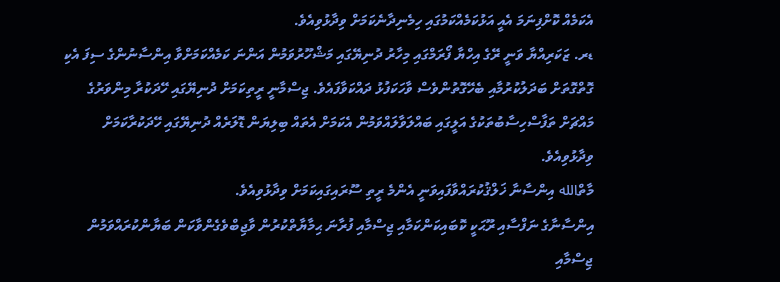އެކަމެއް ކޮށްފިނަމަ އެއީ އަޅުކަމެއްކަމުގައި ހިމެނިދާނެކަމަށް ވިދާޅުވިއެވެ.
ޑރ. ޒަކަރިއްޔާ ވަނީ ރޭގެ އިހްޔާ ފޯރަމްގައި މިހާރު ދުނިޔޭގައި މަޝްހޫރުވަމުން އަންނަ ކަމެއްކަމަށްވާ އިންސާނުންގެ ސިފަ އެކި ގޮތްގޮތަށް ބަދަލުކުރުމާއި ބެހޭގޮތުންވެސް ވާހަކަފުޅު ދައްކަވާފައެވެ. ޖިސްމާނީ ރީތިކަމަށް ދުނިޔޭގައި ހޭދަކުރާ މިންވަރުގެ މައްޗަށް ތަފާސްހިސާބުތަކުގެ އަލީގައި ބައްލަވާލައްވަމުން އެކަމަށް އެތައް ބިލިޔަން ޑޮލަރެއް ދުނިޔޭގައި ހޭދަކުރާކަމަށް ވިދާޅުވިއެވެ.
މާތްالله އިންސާނާ ޚަލްޤުކުރައްވާފައިވަނީ އެންމެ ރީތި ސޫރައިގައިކަމަށް ވިދާޅުވިއެވެ.
އިންސާނާގެ ނަފްސާއި ރޫޙަކީ ކޮބައިކަންކަމާއި ޖިސްމާއި ފުރާނަ ޙިމާޔާތްކުރުން ވާޖިބްވެގެންވާކަން ބަޔާންކުރައްވަމުން ޖިސްމާއި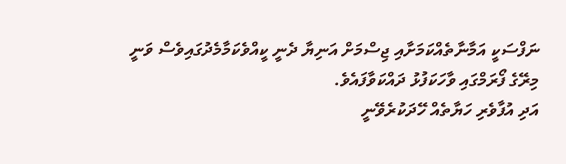ނަފްސަކީ އަމާނާތެއްކަމަށާއި ޖިސްމަށް އަނިޔާ ދެނީ ކީއްވެކަމާމެދުގައިވެސް ވަނީ މިރޭގެ ފޯރަމްގައި ވާހަކަފުޅު ދައްކަވާފައެވެ.
އަދި އުފާވެރި ހަޔާތެއް ހޭދަކުރެވޭނީ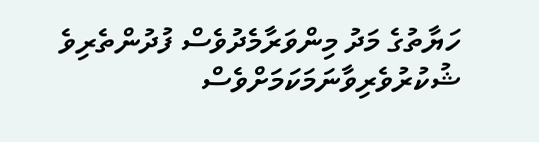ހަޔާތުގެ މަދު މިންވަރާމެދުވެސް ފުދުންތެރިވެ ޝުކުރުވެރިވާނަމަކަމަށްވެސް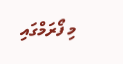މި ފޯރަމްގައި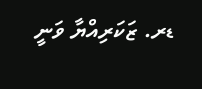ޑރ. ޒަކަރިއްޔާ ވަނީ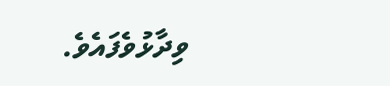ވިދާޅުވެފައެވެ.